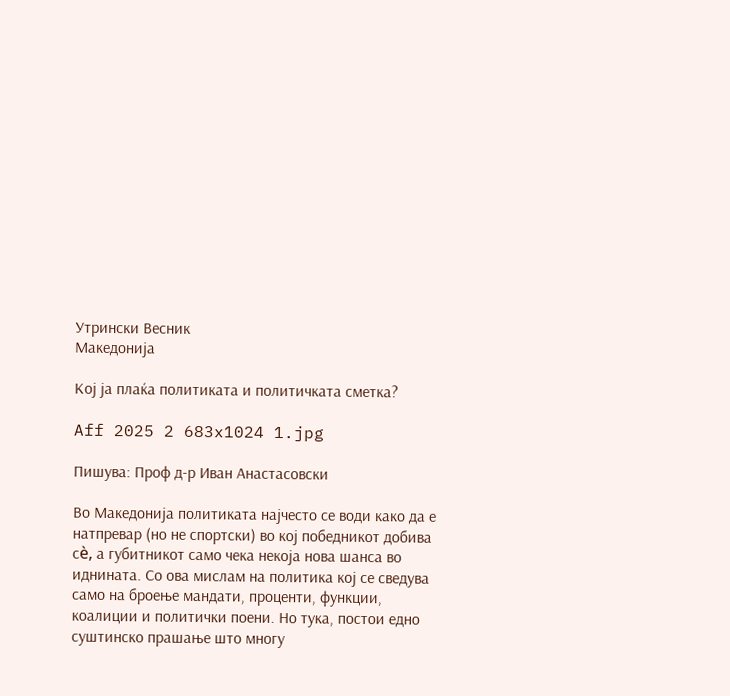Утрински Весник
Македонија

Кој ја плаќа политиката и политичката сметка?

Aff 2025 2 683x1024 1.jpg

Пишува: Проф д-р Иван Анастасовски

Во Македонија политиката најчесто се води како да е натпревар (но не спортски) во кој победникот добива сè, а губитникот само чека некоја нова шанса во иднината. Со ова мислам на политика кој се сведува само на броење мандати, проценти, функции, коалиции и политички поени. Но тука, постои едно суштинско прашање што многу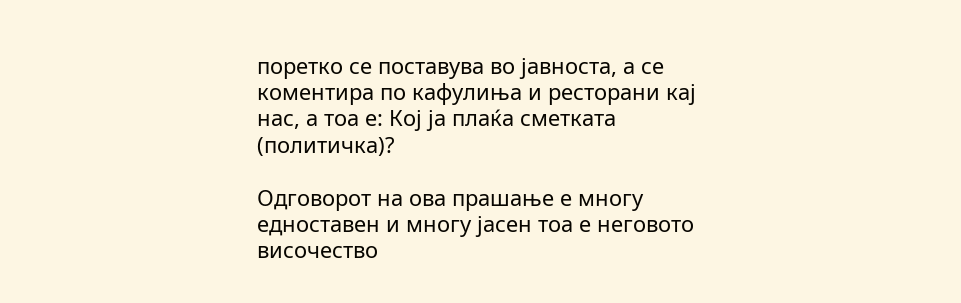поретко се поставува во јавноста, а се коментира по кафулиња и ресторани кај нас, а тоа е: Кој ја плаќа сметката (политичка)?

Одговорот на ова прашање е многу едноставен и многу јасен тоа е неговото височество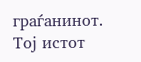граѓанинот. Тој истот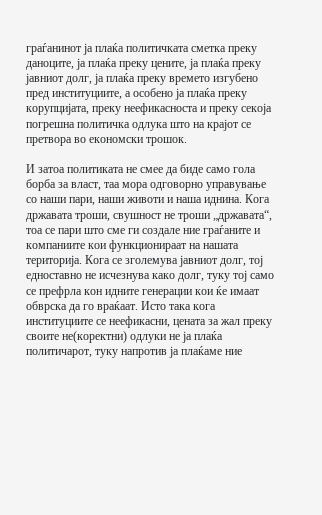граѓанинот ја плаќа политичката сметка преку даноците, ја плаќа преку цените, ја плаќа преку јавниот долг, ја плаќа преку времето изгубено пред институциите, а особено ја плаќа преку корупцијата, преку неефикасноста и преку секоја погрешна политичка одлука што на крајот се претвора во економски трошок.

И затоа политиката не смее да биде само гола борба за власт, таа мора одговорно управување со наши пари, наши животи и наша иднина. Кога државата троши, свушност не троши „државата“, тоа се пари што сме ги создале ние граѓаните и компаниите кои функционираат на нашата територија. Кога се зголемува јавниот долг, тој едноставно не исчезнува како долг, туку тој само се префрла кон идните генерации кои ќе имаат обврска да го враќаат. Исто така кога институциите се неефикасни, цената за жал преку своите не(коректни) одлуки не ја плаќа политичарот, туку напротив ја плаќаме ние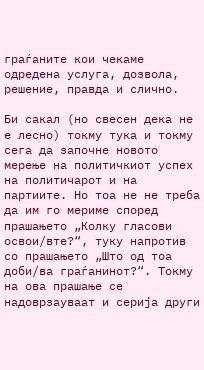граѓаните кои чекаме одредена услуга, дозвола, решение, правда и слично.

Би сакал (но свесен дека не е лесно) токму тука и токму сега да започне новото мерење на политичкиот успех на политичарот и на партиите. Но тоа не не треба да им го мериме според прашањето „Колку гласови освои/вте?“, туку напротив со прашањето „Што од тоа доби/ва граѓанинот?“. Токму на ова прашање се надоврзауваат и серија други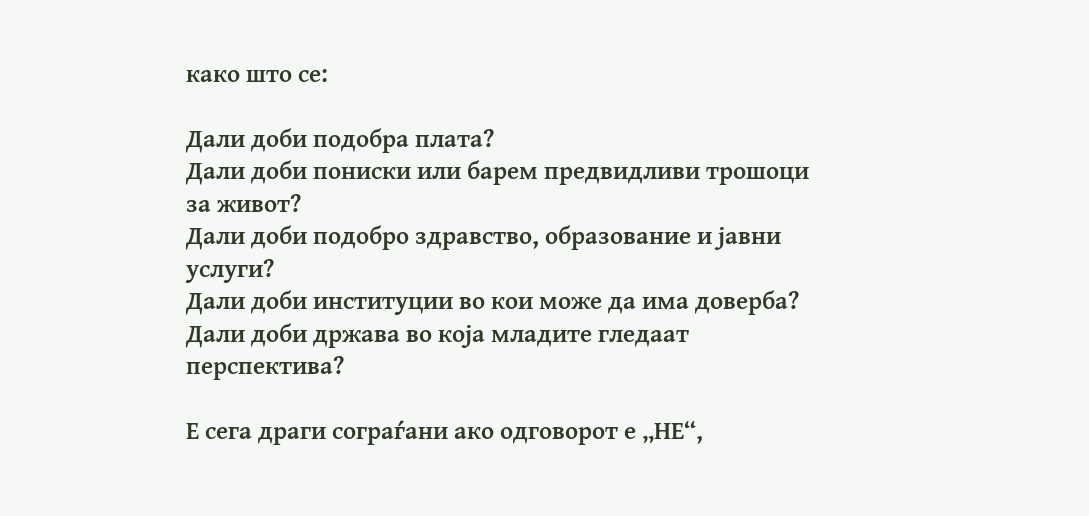како што се:

Дали доби подобра плата?
Дали доби пониски или барем предвидливи трошоци за живот?
Дали доби подобро здравство, образование и јавни услуги?
Дали доби институции во кои може да има доверба?
Дали доби држава во која младите гледаат перспектива?

Е сега драги сограѓани ако одговорот е „НЕ“,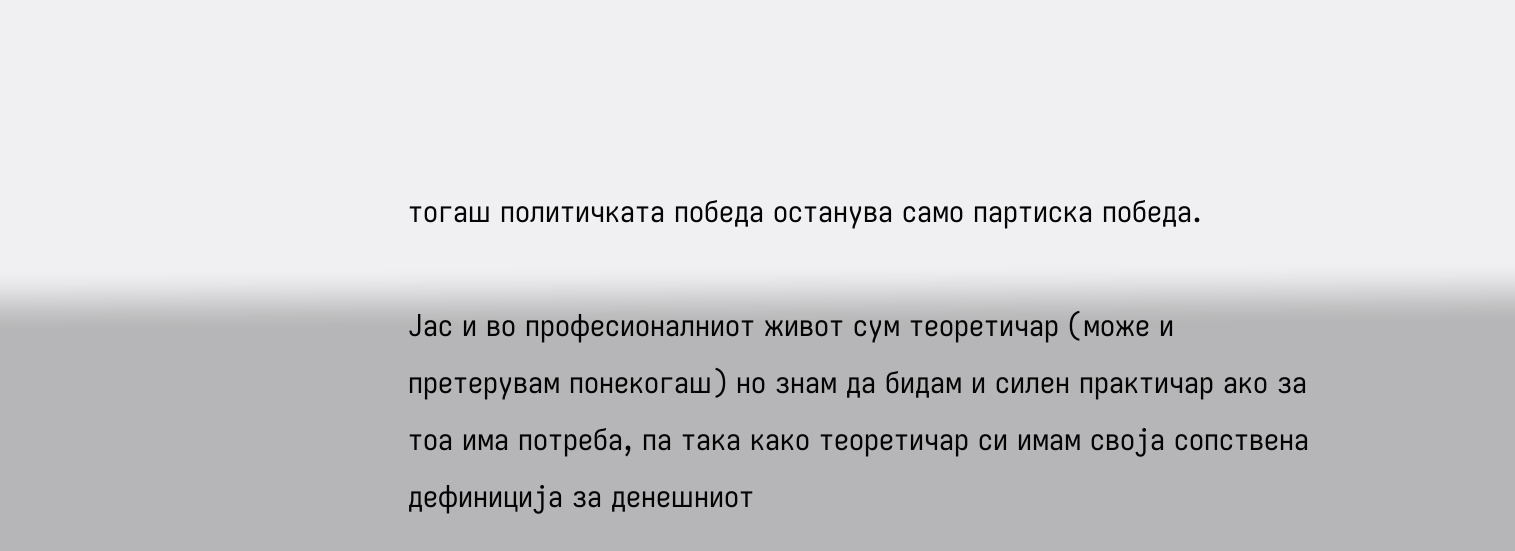тогаш политичката победа останува само партиска победа.

Јас и во професионалниот живот сум теоретичар (може и претерувам понекогаш) но знам да бидам и силен практичар ако за тоа има потреба, па така како теоретичар си имам своја сопствена дефиниција за денешниот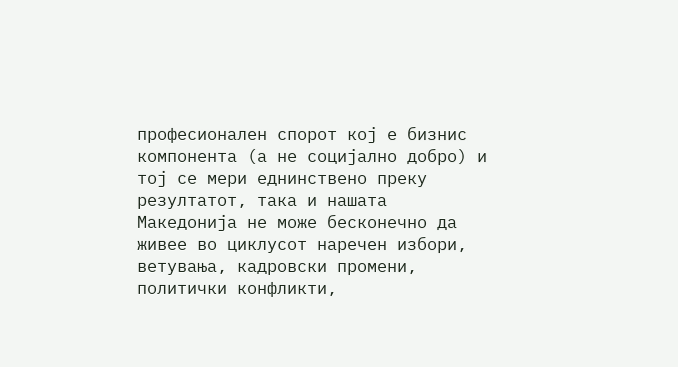професионален спорот кој е бизнис компонента (а не социјално добро) и тој се мери еднинствено преку резултатот, така и нашата Македонија не може бесконечно да живее во циклусот наречен избори, ветувања, кадровски промени, политички конфликти,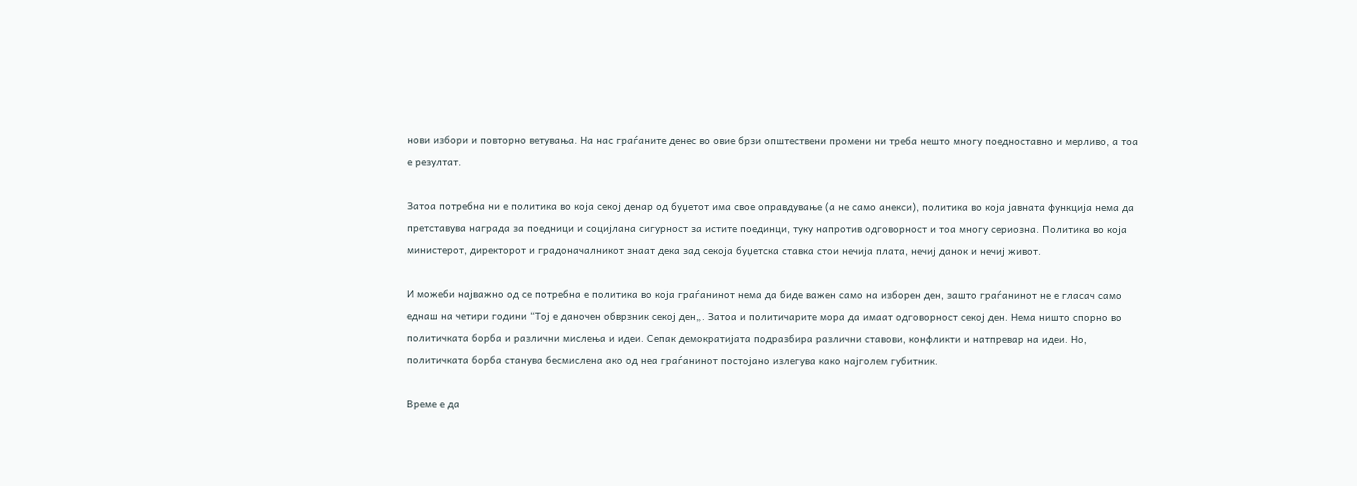нови избори и повторно ветувања. На нас граѓаните денес во овие брзи општествени промени ни треба нешто многу поедноставно и мерливо, а тоа е резултат.

Затоа потребна ни е политика во која секој денар од буџетот има свое оправдување (а не само анекси), политика во која јавната функција нема да претставува награда за поедници и социјлана сигурност за истите поединци, туку напротив одговорност и тоа многу сериозна. Политика во која министерот, директорот и градоначалникот знаат дека зад секоја буџетска ставка стои нечија плата, нечиј данок и нечиј живот.

И можеби најважно од се потребна е политика во која граѓанинот нема да биде важен само на изборен ден, зашто граѓанинот не е гласач само еднаш на четири години “Тој е даночен обврзник секој ден„. Затоа и политичарите мора да имаат одговорност секој ден. Нема ништо спорно во политичката борба и различни мислења и идеи. Сепак демократијата подразбира различни ставови, конфликти и натпревар на идеи. Но, политичката борба станува бесмислена ако од неа граѓанинот постојано излегува како најголем губитник.

Време е да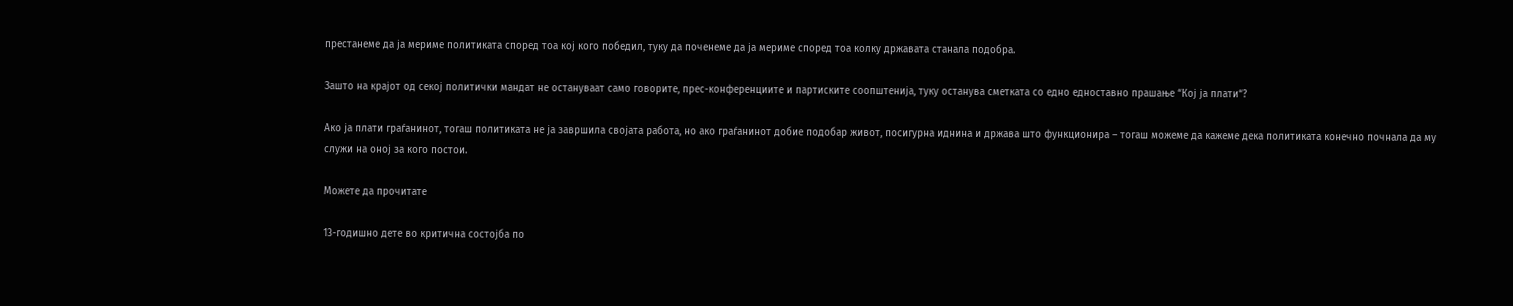престанеме да ја мериме политиката според тоа кој кого победил, туку да поченеме да ја мериме според тоа колку државата станала подобра.

Зашто на крајот од секој политички мандат не остануваат само говорите, прес-конференциите и партиските соопштенија, туку останува сметката со едно едноставно прашање “Кој ја плати“?

Ако ја плати граѓанинот, тогаш политиката не ја завршила својата работа, но ако граѓанинот добие подобар живот, посигурна иднина и држава што функционира – тогаш можеме да кажеме дека политиката конечно почнала да му служи на оној за кого постои.

Можете да прочитате

13-годишно дете во критична состојба по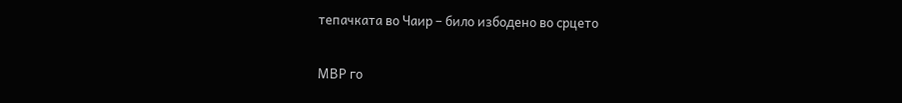тепачката во Чаир – било избодено во срцето

МВР го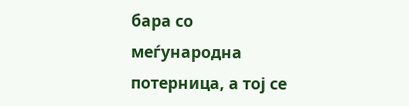бара со меѓународна потерница, а тој се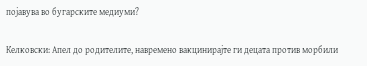појавува во бугарските медиуми?

Келковски: Апел до родителите, навремено вакцинирајте ги децата против морбили